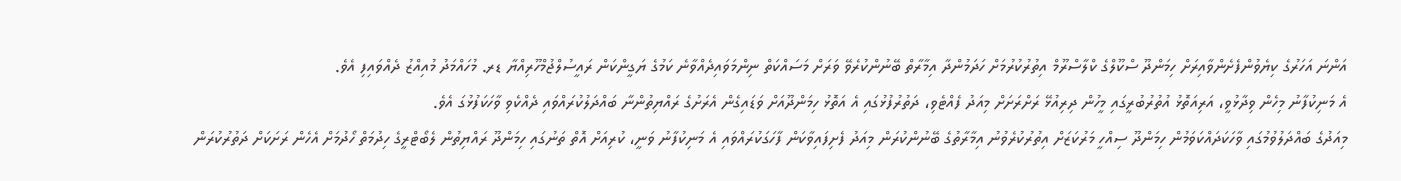އަންނަ އަހަރުގެ ކިޔެވުންފެށެންވާއިރަށް ހިމަންދޫ ސްކޫލްގެ ކްލާސްރޫމް އިތުރުކުރުމަށް ހަދަމުންދާ އިމާރާތް ބޭނުންކުރެވޭ ވަރަށް މަސައްކަތް ނިންމަވައިދެއްވާނެ ކަމުގެ ޔަގީންކަން ރައީސުލްޖުމްހޫރިއްޔާ ޑރ. މުހައްމަދު މުއިއްޒު ދެއްވައިފި އެވެ.
އެ މަނިކުފާނު މިހެން ވިދާޅުވީ، އަރިއަތޮޅު އުތުރުބުރީގައި މީހުން ދިރިއުޅޭ ރަށްރަށަށް މިއަދު ފެއްޓެވި، ދަތުރުފުޅުގައި އެ އަތޮޅު ހިމަންދޫއަށް ވަޑައިގެން އެރަށުގެ ރައްޔިތުންނާ ބައްދަލުކުރައްވައި ދެއްކެވި ވާހަކަފުޅުގަ އެވެ.
މިއަދުގެ ބައްދަލުވުމުގައި ވާހަކަދައްކަވަމުން ހިމަންދޫ ސިއްހީ މަރުކަޒަށް އިތުރުކުރެވުނު އިމާރާތުގެ ބޭނުންކުރަން މިއަދު ފެށިފައިވާކަން ފާހަގަކުރައްވައި އެ މަނިކުފާނު ވަނީ، ކުރިއަށް އޮތް ތަނުގައި ހިމަންދޫ ރައްޔިތުން ލެބޯޓްރީގެ ހިދުމަތް ހޯދުމަށް އެހެން ރަށަކަށް ދަތުރުކުރަން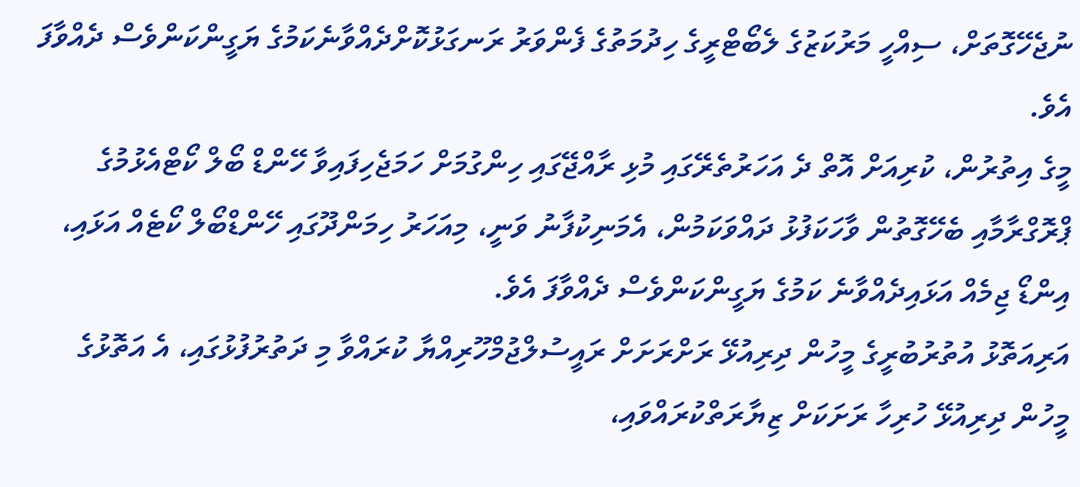ނުޖެހޭގޮތަށް، ސިއްހީ މަރުކަޒުގެ ލެބޯޓްރީގެ ހިދުމަތުގެ ފެންވަރު ރަނގަޅުކޮށްދެއްވާނެކަމުގެ ޔަގީންކަންވެސް ދެއްވާފަ އެވެ.
މީގެ އިތުރުން، ކުރިއަށް އޮތް ދެ އަހަރުތެރޭގައި މުޅި ރާއްޖޭގައި ހިންގުމަށް ހަމަޖެހިފައިވާ ހޭންޑް ބޯލް ކޯޓްއެޅުމުގެ ޕްރޮގްރާމާއި ބެހޭގޮތުން ވާހަކަފުޅު ދައްވަކަމުން، އެމަނިކުފާނު ވަނީ، މިއަހަރު ހިމަންދޫގައި ހޭންޑްބޯލް ކޯޓެއް އަޅައި، އިންޑޯ ޖިމެއް އަޅައިދެއްވާނެ ކަމުގެ ޔަގީންކަންވެސް ދެއްވާފަ އެވެ.
އަރިއަތޮޅު އުތުރުބުރީގެ މީހުން ދިރިއުޅޭ ރަށްރަށަށް ރައީސުލްޖުމްހޫރިއްޔާ ކުރައްވާ މި ދަތުރުފުޅުގައި، އެ އަތޮޅުގެ މީހުން ދިރިއުޅޭ ހުރިހާ ރަށަކަށް ޒިޔާރަތްކުރައްވައި،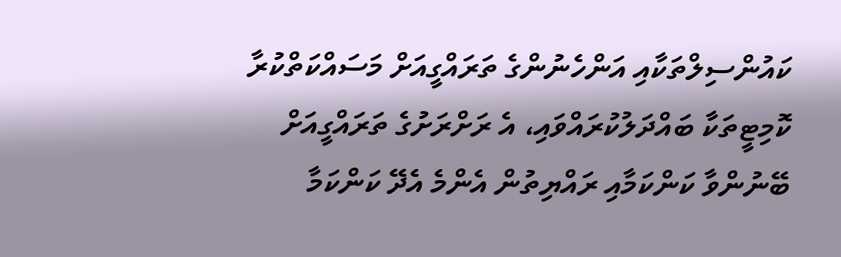ކައުންސިލްތަކާއި އަންހެނުންގެ ތަރައްގީއަށް މަސައްކަތްކުރާ ކޮމިޓީތަކާ ބައްދަލުކުރައްވައި، އެ ރަށްރަށުގެ ތަރައްގީއަށް ބޭނުންވާ ކަންކަމާއި ރައްޔިތުން އެންމެ އެދޭ ކަންކަމާ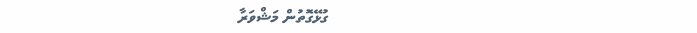ގުޅޭގޮތުން މަޝްވަރާ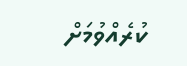ކުރެއްވުމަށް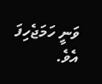ވަނީ ހަމަޖެހިފަ އެވެ.